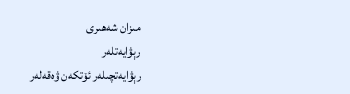مىزان شەھىرى
رېۋايەتلەر
رېۋايەتچىلەر ئۆتكەن ۋەقەلەر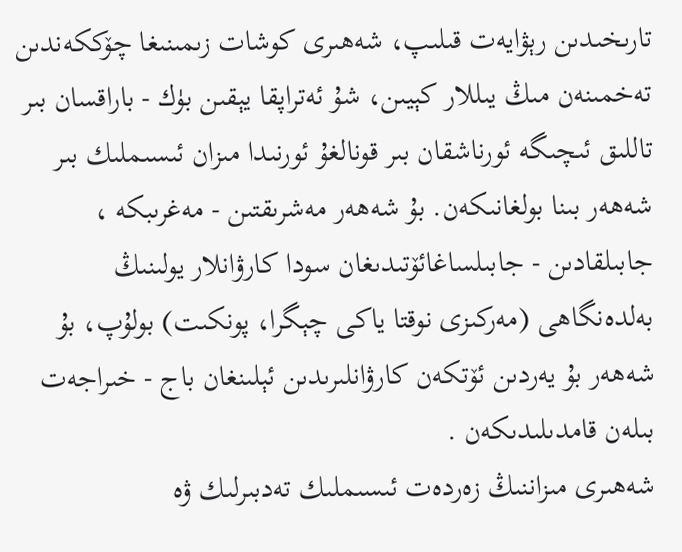تارىخىدىن رېۋايەت قىلىپ، شەھىرى كوشات زىمىنىغا چۆككەندىن تەخمىنەن مىڭ يىللار كېيىن، شۇ ئەتراپقا يېقىن بۈك - باراقسان بىر تاللىق ئىچىگە ئورناشقان بىر قونالغۇ ئورنىدا مىزان ئىسىملىك بىر شەھەر بىنا بولغانىكەن. بۇ شەھەر مەشرىقتىن - مەغرىبكە ، جابىلقادىن - جابىلساغائۆتىدىغان سودا كارۋانلار يولىنىڭ بەلدەنگاھى (مەركىزى نوقتا ياكى چېگرا، پونكىت) بولۇپ، بۇ شەھەر بۇ يەردىن ئۆتكەن كارۋانلىرىدىن ئېلىنغان باج - خىراجەت بىلەن قامدىلىدىكەن .
شەھىرى مىزاننىڭ زەردەت ئىسىملىك تەدبىرلىك ۋە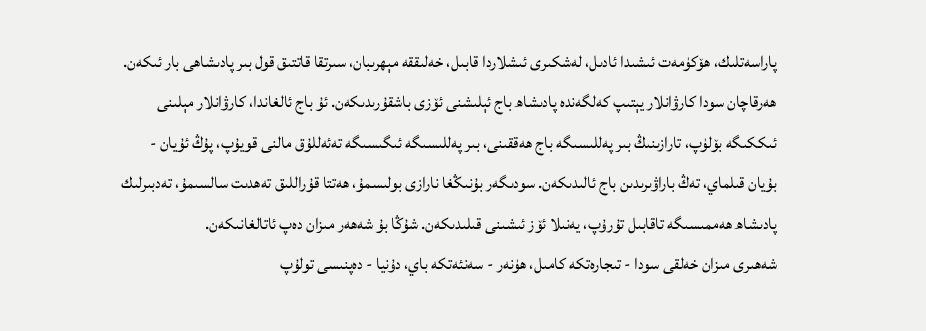پاراسەتلىك، ھۆكۈمەت ئىشىدا ئادىل، لەشكىرى ئىشلاردا قابىل، خەلىققە مېھرىبان، سىرتقا قاتتىق قول بىر پادىشاھى بار ئىكەن.
ھەرقاچان سودا كارۋانلار يېتىپ كەلگەندە پادىشاھ باج ئېلىشنى ئۆزى باشقۇرىدىكەن. ئۇ باج ئالغاندا، كارۋانلار مېلىنى ئىككىگە بۆلۈپ، تارازىنىڭ بىر پەللىسىگە باج ھەققىنى، بىر پەللىسىگە ئىگىسىگە تەئەللۇق مالنى قويۇپ، پۇڭ ئۇيان - بۇيان قىلماي، تەڭ باراۋىرىدىن باج ئالىدىكەن. سودىگەر بۇنىڭغا نارازى بولىسمۇ، ھەتتا قۇراللىق تەھدىت سالسىمۇ، تەدبىرلىك پادىشاھ ھەممىسىگە تاقابىل تۇرۇپ، يەنىلا ئۆز ئىشىنى قىلىدىكەن. شۇڭا بۇ شەھەر مىزان دەپ ئاتالغانىكەن.
شەھىرى مىزان خەلقى سودا - تىجارەتكە كامىل، ھۈنەر - سەنئەتكە باي، دۇنيا - دەپنىسى تولۇپ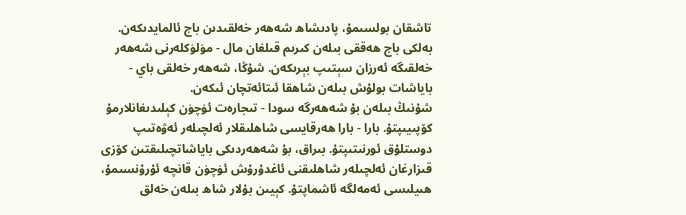تاشقان بولسىمۇ، پادىشاھ شەھەر خەلقىدىن باج ئالمايدىكەن. بەلكى باج ھەققى بىلەن كىرىم قىلغان مال - مۈلۈكلەرنى شەھەر خەلقىگە ئەرزان سېتىپ بېرىكەن. شۇڭا، شەھەر خەلقى باي - باياشات بولۇش بىلەن شاھقا ئىتائەتچان ئىكەن.
شۇنىڭ بىلەن بۇ شەھەرگە سودا - تىجارەت ئۈچۈن كېلىدىغانلارمۇ كۆپىيىپتۇ. بارا - بارا ھەرقايسى شاھلىقلار ئەلچىلەر ئەۋەتىپ دوستلۇق ئورنىتىپتۇ. بىراق، بۇ شەھەردىكى باياشاتچىلىقتىن كۆزى قىزارغان ئەلچىلەر شاھلىقنى ئاغدۇرۇش ئۈچۈن قانچە ئۇرۇنسىمۇ، ھىيلىسى ئەمەلگە ئاشماپتۇ. كېيىن بۇلار شاھ بىلەن خەلق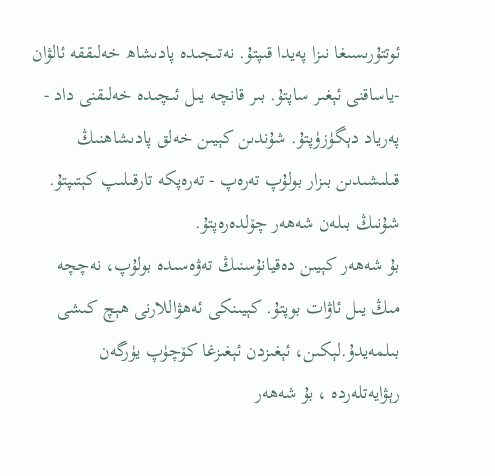ئوتتۇرىسىغا نىزا پەيدا قىپتۇ. نەتىجىدە پادىشاھ خەلىققە ئالۋان -ياساقنى ئېغىر ساپتۇ. بىر قانچە يىل ئىچىدە خەلىقنى داد - پەرياد دېگۈزۈپتۇ. شۇندىن كېيىن خەلق پادىشاھنىڭ قىلىشىدىن بىزار بولۇپ تەرەپ - تەرەپكە تارقىلىپ كېتىپتۇ. شۇنىڭ بىلەن شەھەر چۆلدەرەپتۇ.
بۇ شەھەر كېيىن دەقيانۇسنىڭ تەۋەسىدە بولۇپ، نەچچە مىڭ يىل ئاۋات بوپتۇ. كېيىنكى ئەھۋاللارنى ھېچ كىشى بىلمەيدۇ.لېكىن، ئېغىزدن ئېغىزغا كۆچۈپ يۈرگەن رېۋايەتلەردە ، بۇ شەھەر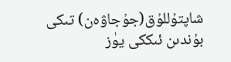شاپتۇللۇق(جۇجاۋەن) تىكى بۇندىن ئىككى يۈز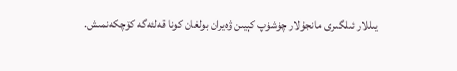يىللار ئىلگىرى مانجۇلار چۈشۈپ كېيىن ۋەيران بولغان كونا قەلئەگە كۆچكەنمىش.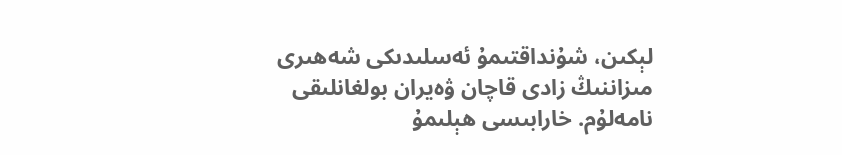لېكىن، شۇنداقتىمۇ ئەسلىدىكى شەھىرى مىزاننىڭ زادى قاچان ۋەيران بولغانلىقى نامەلۇم. خارابىسى ھېلىمۇ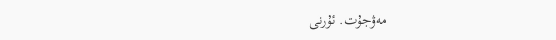مەۋجۇت. ئۇرنى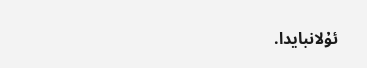ئۇلانبايدا.